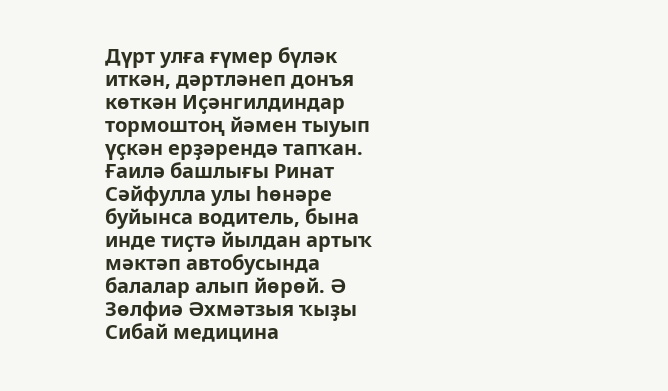Дүрт улға ғүмер бүләк иткән, дәртләнеп донъя көткән Иҫәнгилдиндар тормоштоң йәмен тыуып үҫкән ерҙәрендә тапҡан. Ғаилә башлығы Ринат Сәйфулла улы һөнәре буйынса водитель, бына инде тиҫтә йылдан артыҡ мәктәп автобусында балалар алып йөрөй. Ә Зөлфиә Әхмәтзыя ҡыҙы Сибай медицина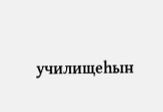училищеһын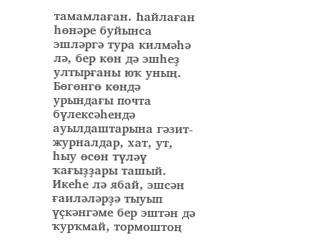тамамлаған. Һайлаған һөнәре буйынса эшләргә тура килмәһә лә, бер көн дә эшһеҙ ултырғаны юҡ уның. Бөгөнгө көндә урындағы почта бүлексәһендә ауылдаштарына гәзит-журналдар, хат, ут, һыу өсөн түләү ҡағыҙҙары ташый. Икеһе лә ябай, эшсән ғаиләләрҙә тыуып үҫкәнгәме бер эштән дә ҡурҡмай, тормоштоң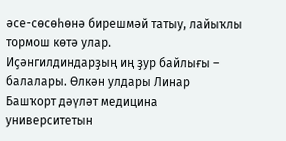әсе-сөсөһөнә бирешмәй татыу, лайыҡлы тормош көтә улар.
Иҫәнгилдиндарҙың иң ҙур байлығы – балалары. Өлкән улдары Линар Башҡорт дәүләт медицина университетын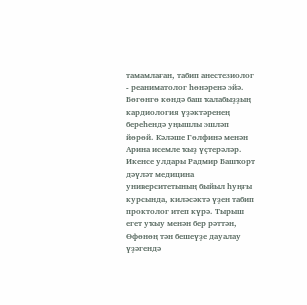тамамлаған, табип анестезиолог - реаниматолог һөнәренә эйә. Бөгөнгө көндә баш ҡалабыҙҙың кардиология үҙәктәренең береһендә уңышлы эшләп йөрөй. Кәләше Гөлфинә менән Арина исемле ҡыҙ үҫтерәләр. Икенсе улдары Радмир Башҡорт дәүләт медицина университетының быйыл һуңғы курсында, киләсәктә үҙен табип проктолог итеп күрә. Тырыш егет уҡыу менән бер рәттән, Өфөнөң тән бешеүҙе дауалау үҙәгендә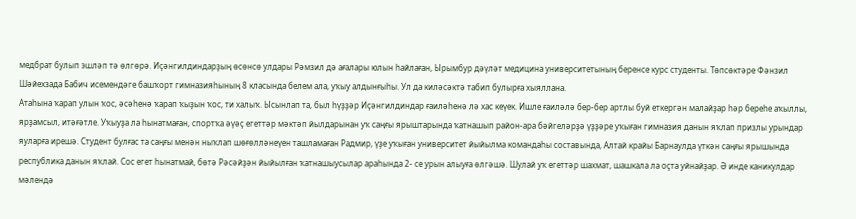медбрат булып эшләп тә өлгөрә. Иҫәнгилдиндарҙың өсөнсө улдары Рәмзил дә ағалары юлын һайлаған, Ырымбур дәүләт медицина университетының беренсе курс студенты. Төпсөктәре Фәнзил Шәйехзада Бабич исемендәге башҡорт гимназияһының 8 класында белем ала, уҡыу алдынғыһы. Ул да киләсәктә табип булырға хыяллана.
Атаһына ҡарап улын ҡос, әсәһенә ҡарап ҡыҙын ҡос, ти халыҡ. Ысынлап та, был һүҙҙәр Иҫәнгилдиндар ғаиләһенә лә хас кеүек. Ишле ғаиләлә бер-бер артлы буй еткергән малайҙар һәр береһе аҡыллы, ярҙамсыл, итәғәтле. Уҡыуҙа ла һынатмаған, спортҡа әүәҫ егеттәр мәктәп йылдарынан уҡ саңғы ярыштарында ҡатнашып район-ара бәйгеләрҙә үҙҙәре уҡыған гимназия данын яҡлап призлы урындар яуларға ирешә. Студент булғас та саңғы менән ныҡлап шөғөлләнеүен ташламаған Радмир, үҙе уҡыған университет йыйылма командаһы составында, Алтай крайы Барнаулда үткән саңғы ярышында республика данын яҡлай. Сос егет һынатмай, бөтә Рәсәйҙән йыйылған ҡатнашыусылар араһында 2- се урын алыуға өлгәшә. Шулай уҡ егеттәр шахмат, шашкала ла оҫта уйнайҙар. Ә инде каникулдар мәлендә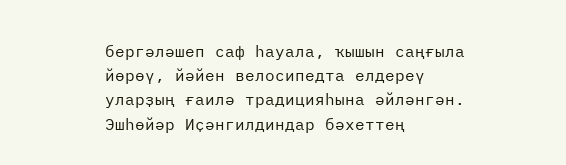бергәләшеп саф һауала, ҡышын саңғыла йөрөү, йәйен велосипедта елдереү уларҙың ғаилә традицияһына әйләнгән.
Эшһөйәр Иҫәнгилдиндар бәхеттең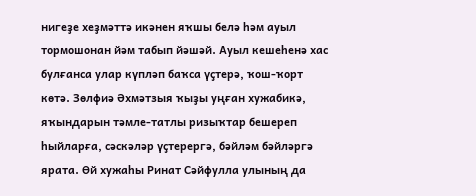нигеҙе хеҙмәттә икәнен яҡшы белә һәм ауыл тормошонан йәм табып йәшәй. Ауыл кешеһенә хас булғанса улар күпләп баҡса үҫтерә, ҡош-ҡорт көтә. Зөлфиә Әхмәтзыя ҡыҙы уңған хужабикә, яҡындарын тәмле-татлы ризыҡтар бешереп һыйларға, сәскәләр үҫтерергә, бәйләм бәйләргә ярата. Өй хужаһы Ринат Сәйфулла улының да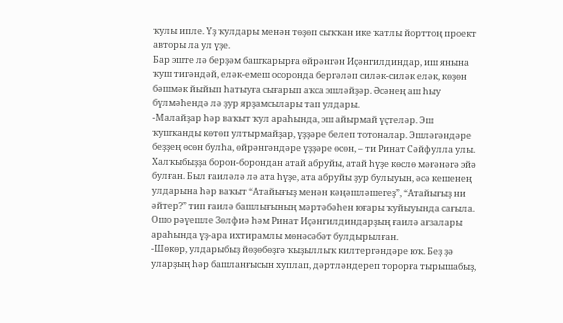ҡулы ипле. Үҙ ҡулдары менән төҙөп сыҡҡан ике ҡатлы йорттоң проект авторы ла ул үҙе.
Бар эште лә берҙәм башҡарырға өйрәнгән Иҫәнгилдиндар, иш янына ҡуш тигәндәй, еләк-емеш осоронда бергәләп силәк-силәк еләк, көҙөн бәшмәк йыйып һатыуға сығарып аҡса эшләйҙәр. Әсәнең аш һыу бүлмәһендә лә ҙур ярҙамсылары тап улдары.
-Малайҙар һәр ваҡыт ҡул араһында, эш айырмай үҫтеләр. Эш ҡушҡанды көтөп ултырмайҙар, үҙҙәре белеп тотоналар. Эшләгәндәре беҙҙең өсөн булһа, өйрәнгәндәре үҙҙәре өсөн, – ти Ринат Сәйфулла улы.
Халҡыбыҙҙа борон-борондан атай абруйы, атай һүҙе көслө мәғәнәгә эйә булған. Был ғаиләлә лә ата һүҙе, ата абруйы ҙур булыуын, әсә кешенең улдарына һәр ваҡыт “Атайығыҙ менән кәңәшләшегеҙ”, “Атайығыҙ ни әйтер?” тип ғаилә башлығының мәртәбәһен юғары ҡуйыуында сағыла. Ошо рәүешле Зөлфиә һәм Ринат Иҫәнгилдиндарҙың ғаилә ағзалары араһында үҙ-ара ихтирамлы мөнәсәбәт булдырылған.
-Шөкөр, улдарыбыҙ йөҙөбөҙгә ҡыҙыллыҡ килтергәндәре юҡ. Беҙ ҙә уларҙың һәр башланғысын хуплап, дәртләндереп торорға тырышабыҙ,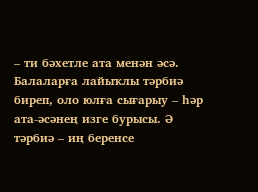– ти бәхетле ата менән әсә.
Балаларға лайыҡлы тәрбиә биреп, оло юлға сығарыу – һәр ата-әсәнең изге бурысы. Ә тәрбиә – иң беренсе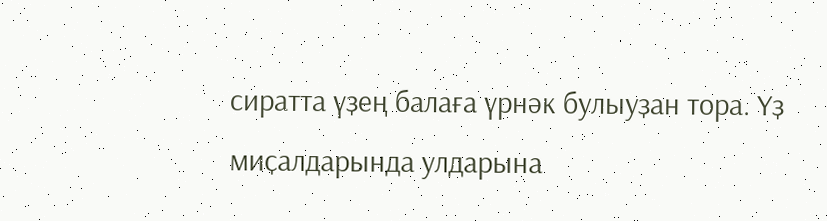сиратта үҙең балаға үрнәк булыуҙан тора. Үҙ миҫалдарында улдарына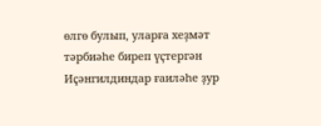өлгө булып, уларға хеҙмәт тәрбиәһе биреп үҫтергән Иҫәнгилдиндар ғаиләһе ҙур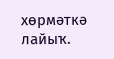хөрмәткә лайыҡ.